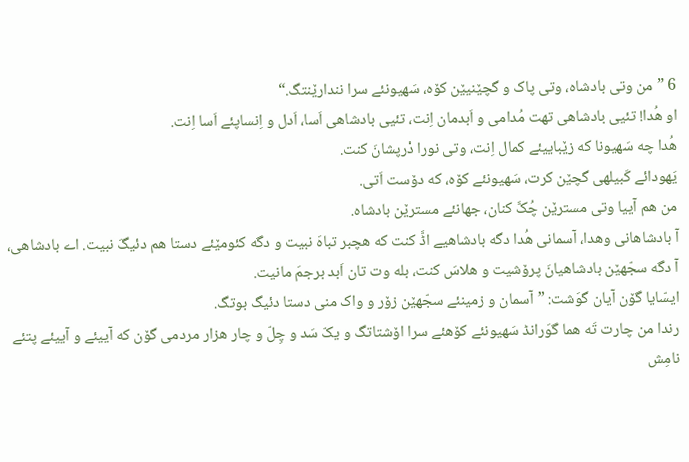6 ”من وتی بادشاه، وتی پاک و گچێنیێن کۆه، سَهیونئے سرا نندارێنتگ.“
او هُدا! تئیی بادشاهی تهت مُدامی و اَبدمان اِنت، تئیی بادشاهی اَسا، اَدل و اِنساپئے اَسا اِنت.
هُدا چه سَهیونا که زێباییئے کمال اِنت، وتی نورا دْرپشانَ کنت.
یَهودائے کَبیلهی گچێن کرت، سَهیونئے کۆه، که دۆست اَتی.
من هم آییا وتی مسترێن چُکَّ کنان، جهانئے مسترێن بادشاه.
آ بادشاهانی وهدا، آسمانی هُدا دگه بادشاهیے اڈَّ کنت که هچبر تباهَ نبیت و دگه کئومێئے دستا هم دئیگَ نبیت. اے بادشاهی، آ دگه سجّهێن بادشاهیانَ پرۆشیت و هلاسَ کنت، بله وت تان اَبد برجمَ مانیت.
ایسّایا گۆن آیان گوَشت: ”آسمان و زمینئے سجّهێن زۆر و واک منی دستا دئیگ بوتگ.
رندا من چارت تَه هما گوَرانڈ سَهیونئے کۆهئے سرا اۆشتاتگ و یکّ سَد و چِلّ و چار هزار مردمی گۆن که آییئے و آییئے پتئے نامِش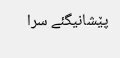پێشانیگئے سرا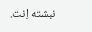نبشته اِنت.